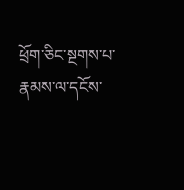ཕྲོག་ཅིང་སྔགས་པ་རྣམས་ལ་དངོས་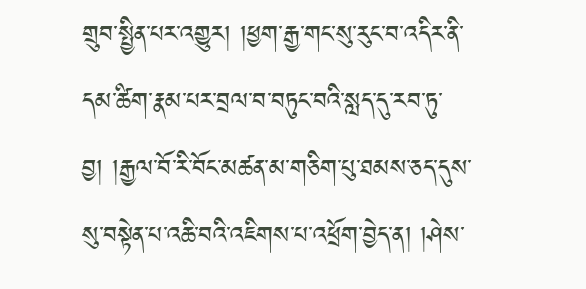གྲུབ་སྤྱིན་པར་འགྱུར། །ཕྱག་རྒྱ་གང་སུ་རུང་བ་འདིར་ནི་དམ་ཚིག་རྣམ་པར་བྲལ་བ་བཏུང་བའི་སླད་དུ་རབ་ཏུ་བྱ། །རྒྱལ་བོ་རི་བོང་མཚན་མ་གཅིག་པུ་ཐམས་ཅད་དུས་སུ་བསྟེན་པ་འཆི་བའི་འཇིགས་པ་འཕྲོག་བྱེད་ན། །ཤེས་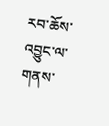རབ་ཆོས་འབྱུང་ལ་གནས་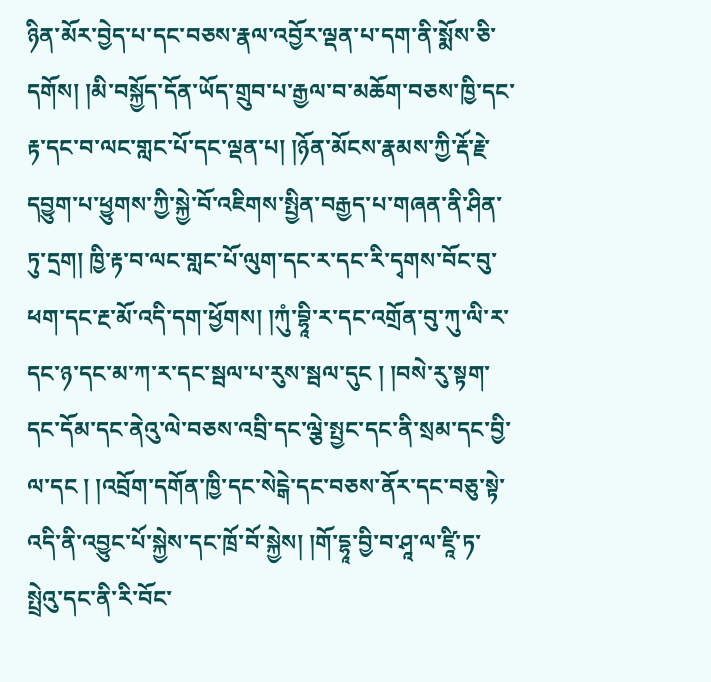ཉིན་མོར་བྱེད་པ་དང་བཅས་རྣལ་འབྱོར་ལྡན་པ་དག་ནི་སྨོས་ཅི་དགོས། །མི་བསྐྱོད་དོན་ཡོད་གྲུབ་པ་རྒྱལ་བ་མཆོག་བཅས་ཁྱི་དང་རྟ་དང་བ་ལང་གླང་པོ་དང་ལྡན་པ། །ཉོན་མོངས་རྣམས་ཀྱི་རྡོ་རྗེ་དབྱུག་པ་ཕྱུགས་ཀྱི་སྐྱེ་བོ་འཇིགས་སྤྱིན་བརྒྱད་པ་གཞན་ནི་ཤིན་ཏུ་དྲག། ཁྱི་རྟ་བ་ལང་གླང་པོ་ལུག་དང་ར་དང་རི་དྭགས་བོང་བུ་ཕག་དང་རྔ་མོ་འདི་དག་ཕྱོགས། །ཀུཾ་བྷཱི་ར་དང་འགྲོན་བུ་ཀུ་ལི་ར་དང་ཉ་དང་མ་ཀ་ར་དང་སྦལ་པ་རུས་སྦལ་དུང ། །བསེ་རུ་སྟག་དང་དོམ་དང་ནེའུ་ལེ་བཅས་འབྲི་དང་ལྕེ་སྤྱང་དང་ནི་སྲམ་དང་བྱི་ལ་དང ། །འབྲོག་དགོན་ཁྱི་དང་སེངྒེ་དང་བཅས་ནོར་དང་བཅུ་སྟེ་འདི་ནི་འབྱུང་པོ་སྐྱེས་དང་ཁྲོ་བོ་སྐྱེས། །གོ་དྷཱ་བྱི་བ་ཤཱ་ལ་ཛཱི་ཏ་སྤྲེའུ་དང་ནི་རི་བོང་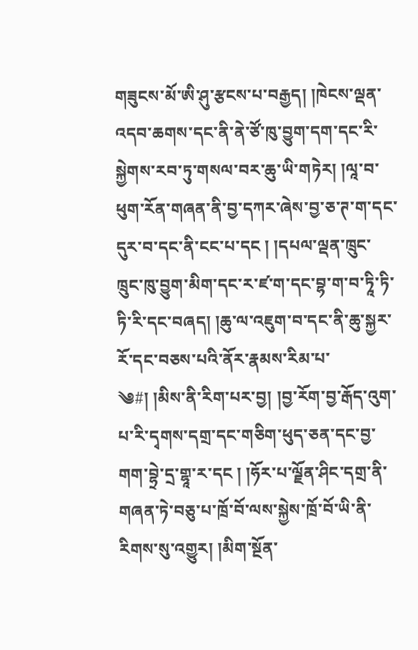གཟུངས་མོ་ཨི་ཤུ་རྩངས་པ་བརྒྱད། །ཁེངས་ལྡན་འདབ་ཆགས་དང་ནི་ནེ་ཙོ་ཁུ་བྱུག་དག་དང་རི་སྐྱེགས་རབ་ཏུ་གསལ་བར་ཆུ་ཡི་གཏེར། །ལཱ་བ་ཕུག་རོན་གཞན་ནི་བྱ་དཀར་ཞེས་བྱ་ཅ་ཊ་ག་དང་དུར་བ་དང་ནི་ངང་པ་དང ། །དཔལ་ལྡན་ཁྲུང་ཁྲུང་ཁུ་བྱུག་མིག་དང་ར་ཛ་ག་དང་བྷ་ག་བ་ཏཱི་ཏི་ཏི་རི་དང་བཞད། །ཆུ་ལ་འཇུག་བ་དང་ནི་ཆུ་སྐྱར་རོ་དང་བཅས་པའི་ནོར་རྣམས་རིམ་པ་
༄#། །མིས་ནི་རིག་པར་བྱ། །བྱ་རོག་བྱ་རྒོད་འུག་པ་རི་དྭགས་དགྲ་དང་གཅིག་ཕུད་ཅན་དང་བྱ་གག་བྷྲེ་དྲ་གྷཱ་ར་དང ། །ཧོར་པ་ལྗོན་ཤིང་དགྲ་ནི་གཞན་ཏེ་བཅུ་པ་ཁྲོ་བོ་ལས་སྐྱེས་ཁྲོ་བོ་ཡི་ནི་རིགས་སུ་འགྱུར། །མིག་སྔོན་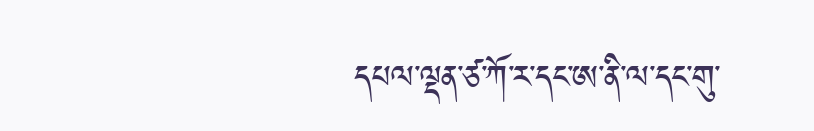དཔལ་ལྡན་ཙ་ཀོ་ར་དང་ཨ་ནི་ལ་དང་གུ་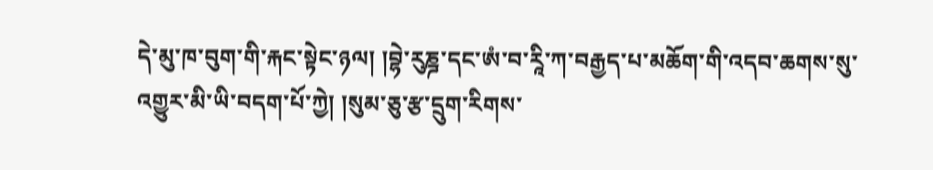དེ་མུ་ཁ་བུག་གི་རྐང་སྟེང་ཉལ། །བྷེ་རུཎྜ་དང་ཨཾ་བ་རཱི་ཀ་བརྒྱད་པ་མཆོག་གི་འདབ་ཆགས་སུ་འགྱུར་མི་ཡི་བདག་པོ་ཀྱེ། །སུམ་ཅུ་རྩ་དྲུག་རིགས་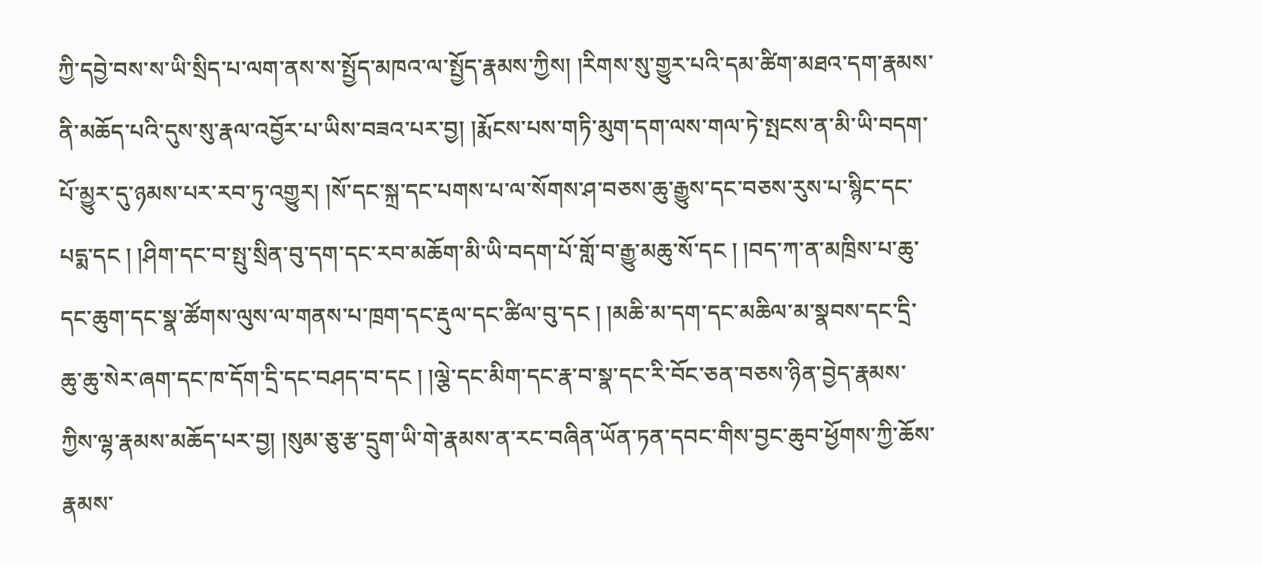ཀྱི་དབྱེ་བས་ས་ཡི་སྲིད་པ་ལག་ནས་ས་སྤྱོད་མཁའ་ལ་སྤྱོད་རྣམས་ཀྱིས། །རིགས་སུ་གྱུར་པའི་དམ་ཚིག་མཐའ་དག་རྣམས་ནི་མཆོད་པའི་དུས་སུ་རྣལ་འབྱོར་པ་ཡིས་བཟའ་པར་བྱ། །རྨོངས་པས་གཏི་མུག་དག་ལས་གལ་ཏེ་སྤངས་ན་མི་ཡི་བདག་པོ་མྱུར་དུ་ཉམས་པར་རབ་ཏུ་འགྱུར། །སོ་དང་སྐྲ་དང་པགས་པ་ལ་སོགས་ཤ་བཅས་ཆུ་རྒྱུས་དང་བཅས་རུས་པ་སྙིང་དང་པདྨ་དང ། །ཤིག་དང་བ་སྤུ་སྲིན་བུ་དག་དང་རབ་མཆོག་མི་ཡི་བདག་པོ་གློ་བ་རྒྱུ་མཆུ་སོ་དང ། །བད་ཀ་ན་མཁྲིས་པ་ཆུ་དང་ཆུག་དང་སྣ་ཚོགས་ལུས་ལ་གནས་པ་ཁྲག་དང་རྡུལ་དང་ཚིལ་བུ་དང ། །མཆི་མ་དག་དང་མཆིལ་མ་སྣབས་དང་དྲི་ཆུ་ཆུ་སེར་ཞག་དང་ཁ་དོག་དྲི་དང་བཤད་བ་དང ། །ལྕེ་དང་མིག་དང་རྣ་བ་སྣ་དང་རི་བོང་ཅན་བཅས་ཉིན་བྱེད་རྣམས་ཀྱིས་ལྷ་རྣམས་མཆོད་པར་བྱ། །སུམ་ཅུ་རྩ་དྲུག་ཡི་གེ་རྣམས་ན་རང་བཞིན་ཡོན་ཏན་དབང་གིས་བྱང་ཆུབ་ཕྱོགས་ཀྱི་ཆོས་རྣམས་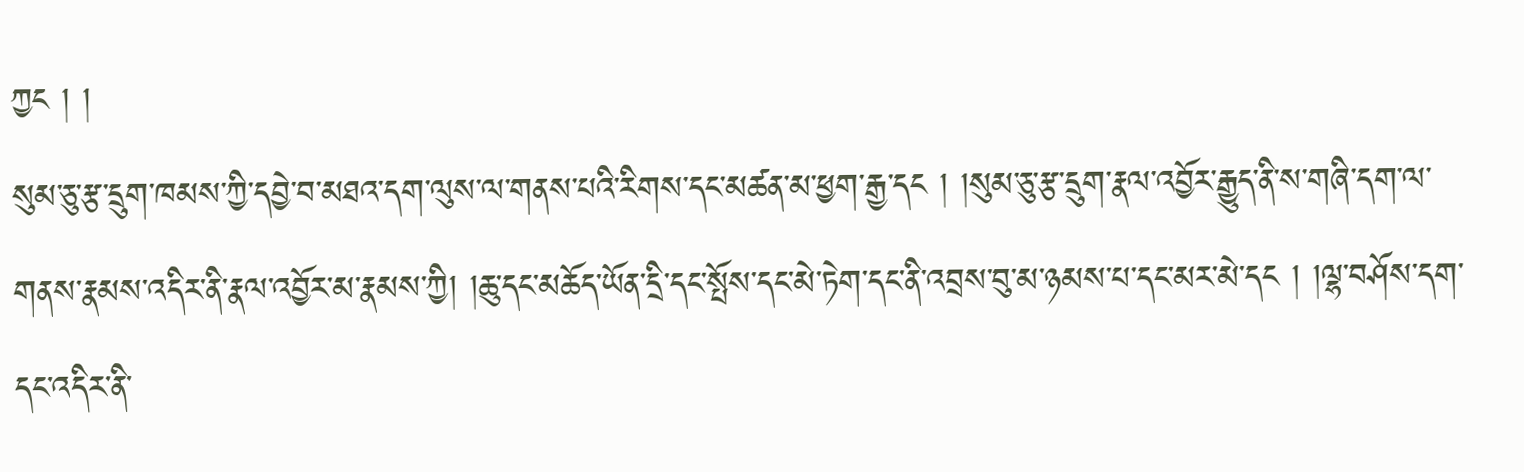ཀྱང ། །
སུམ་ཅུ་རྩ་དྲུག་ཁམས་ཀྱི་དབྱེ་བ་མཐའ་དག་ལུས་ལ་གནས་པའི་རིགས་དང་མཚན་མ་ཕྱག་རྒྱ་དང ། །སུམ་ཅུ་རྩ་དྲུག་རྣལ་འབྱོར་རྒྱུད་ནི་ས་གཞི་དག་ལ་གནས་རྣམས་འདིར་ནི་རྣལ་འབྱོར་མ་རྣམས་ཀྱི། །ཆུ་དང་མཆོད་ཡོན་དྲི་དང་སྤོས་དང་མེ་ཏེག་དང་ནི་འབྲས་བུ་མ་ཉམས་པ་དང་མར་མེ་དང ། །ལྷ་བཤོས་དག་དང་འདིར་ནི་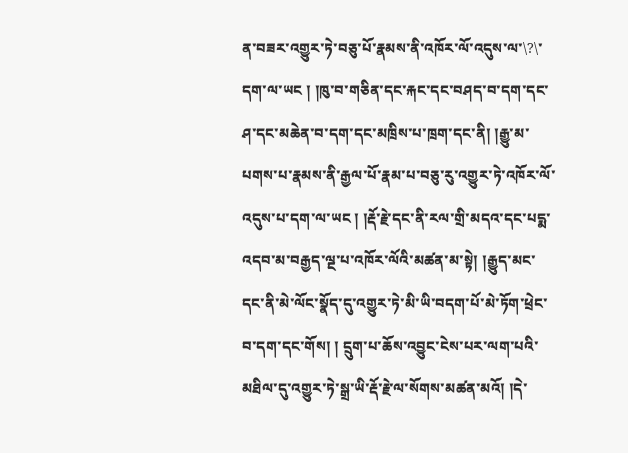ན་བཟར་འགྱུར་ཏེ་བཅུ་པོ་རྣམས་ནི་འཁོར་ལོ་འདུས་ལ་\?\་དག་ལ་ཡང ། །ཁུ་བ་གཅིན་དང་རྐང་དང་བཤད་བ་དག་དང་ཤ་དང་མཆེན་བ་དག་དང་མཁྲིས་པ་ཁྲག་དང་ནི། །རྒྱུ་མ་པགས་པ་རྣམས་ནི་རྒྱལ་པོ་རྣམ་པ་བཅུ་རུ་འགྱུར་ཏེ་འཁོར་ལོ་འདུས་པ་དག་ལ་ཡང ། །རྡོ་རྗེ་དང་ནི་རལ་གྲི་མདའ་དང་པདྨ་འདབ་མ་བརྒྱད་ལྔ་པ་འཁོར་ལོའི་མཚན་མ་སྟེ། །རྒྱུད་མང་དང་ནི་མེ་ལོང་སྣོད་དུ་འགྱུར་ཏེ་མི་ཡི་བདག་པོ་མེ་ཏོག་ཕྲེང་བ་དག་དང་གོས། ། དྲུག་པ་ཆོས་འབྱུང་ངེས་པར་ལག་པའི་མཐིལ་དུ་འགྱུར་ཏེ་སྒྲ་ཡི་རྡོ་རྗེ་ལ་སོགས་མཚན་མའོ། །དེ་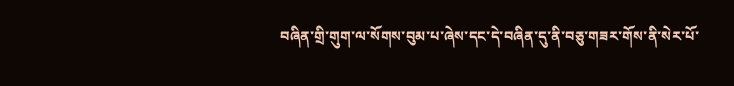བཞིན་གྲི་གུག་ལ་སོགས་བུམ་པ་ཞེས་དང་དེ་བཞིན་དུ་ནི་བཅུ་གཟར་གོས་ནི་སེར་པོ་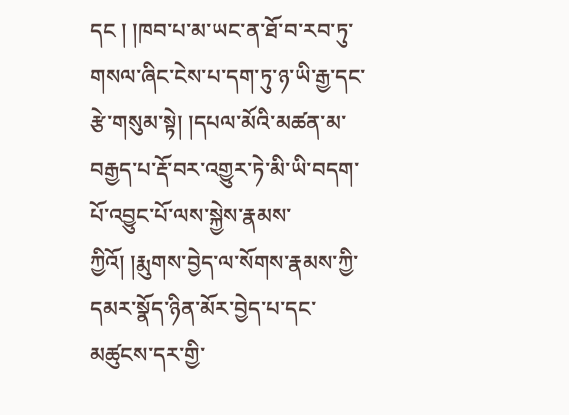དང ། །ཁབ་པ་མ་ཡང་ན་ཐོ་བ་རབ་ཏུ་གསལ་ཞིང་ངེས་པ་དག་ཏུ་ཉ་ཡི་རྒྱ་དང་རྩེ་གསུམ་སྟེ། །དཔལ་མོའི་མཚན་མ་བརྒྱད་པ་རྡོ་བར་འགྱུར་ཏེ་མི་ཡི་བདག་པོ་འབྱུང་པོ་ལས་སྐྱེས་རྣམས་ཀྱིའོ། །རྨུགས་བྱེད་ལ་སོགས་རྣམས་ཀྱི་དམར་སྣོད་ཉིན་མོར་བྱེད་པ་དང་མཚུངས་དར་གྱི་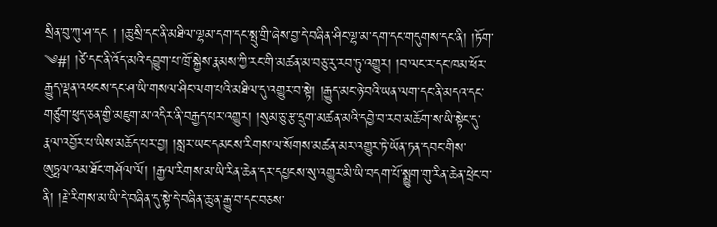སྲིན་བུ་ཀུ་ཤ་དང ། །ཆུ་སྲི་དང་ནི་མཐིལ་ལྷམ་དག་དང་སྤུ་གྲི་ཞེས་བྱ་དེ་བཞིན་ཤིང་ལྷ་མ་དག་དང་གདུགས་དང་ནི། །ཏོག་
༄#། །ཙེ་དང་ནི་འོད་མའི་དབྱུག་པ་ཁྲོ་སྐྱེས་རྣམས་ཀྱི་རང་གི་མཚན་མ་བཅུ་རུ་རབ་ཏུ་འགྱུར། །བ་ལང་ར་དང་ཁམ་ཕོར་རྒྱུད་ལྡན་འཕངས་དང་ཤ་ཡི་གསལ་ཤིང་ལག་པའི་མཐིལ་དུ་འགྱུར་བ་སྟེ། །རྒྱུད་མང་ཉེ་བའི་ཡན་ལག་དང་ནི་མདའ་དང་གཙུག་ཕུད་ཅན་གྱི་མཇུག་མ་འདིར་ནི་བརྒྱད་པར་འགྱུར། །སུམ་ཅུ་རྩ་དྲུག་མཚན་མའི་དབྱེ་བ་རབ་མཆོག་ས་ཡི་སྟེང་དུ་རྣལ་འབྱོར་པ་ཡིས་མཆོད་པར་བྱ། །སླར་ཡང་དམངས་རིགས་ལ་སོགས་མཚན་མར་འགྱུར་ཏེ་ཡོན་ཏན་དབང་གིས་ཨུཏྤལ་འམ་ཐོང་གཤོལ་ལོ། །རྒྱལ་རིགས་མ་ཡི་རིན་ཆེན་དར་དཔྱངས་སུ་འགྱུར་མི་ཡི་བདག་པོ་སྨྱུག་གུ་རིན་ཆེན་ཕྲེང་བ་ནི། །རྗེ་རིགས་མ་ཡི་དེ་བཞིན་དུ་སྟེ་དེ་བཞིན་ཆུ་ན་རྒྱུ་བ་དང་བཅས་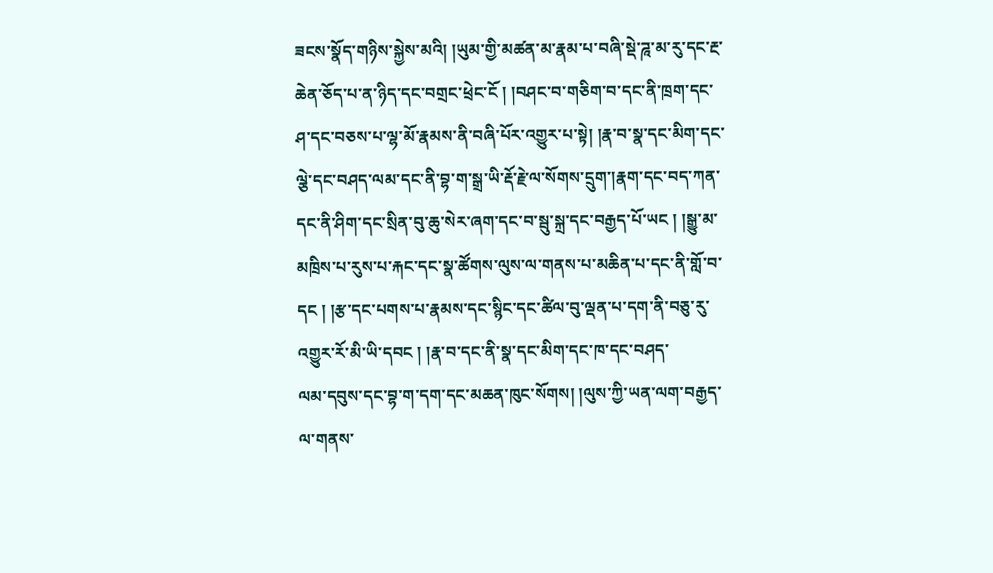ཟངས་སྣོད་གཉིས་སྐྱེས་མའི། །ཡུམ་གྱི་མཚན་མ་རྣམ་པ་བཞི་སྡེ་ཌཱ་མ་རུ་དང་རྔ་ཆེན་ཅོད་པ་ན་ཉིད་དང་བགྲང་ཕྲེང་ངོ ། །བཤང་བ་གཅིག་བ་དང་ནི་ཁྲག་དང་ཤ་དང་བཅས་པ་ལྷ་མོ་རྣམས་ནི་བཞི་པོར་འགྱུར་པ་སྟེ། །རྣ་བ་སྣ་དང་མིག་དང་ལྕེ་དང་བཤད་ལམ་དང་ནི་བྷ་ག་སྒྲ་ཡི་རྡོ་རྗེ་ལ་སོགས་དྲུག་།རྣག་དང་བད་ཀན་དང་ནི་ཤིག་དང་སྲིན་བུ་ཆུ་སེར་ཞག་དང་བ་སྦུ་སྐྲ་དང་བརྒྱད་པོ་ཡང ། །སྒྱུ་མ་མཁྲིས་པ་རུས་པ་རྐང་དང་སྣ་ཚོགས་ལུས་ལ་གནས་པ་མཆིན་པ་དང་ནི་གློ་བ་དང ། །རྩ་དང་པགས་པ་རྣམས་དང་སྙིང་དང་ཚིལ་བུ་ལྡན་པ་དག་ནི་བཅུ་རུ་འགྱུར་རོ་མི་ཡི་དབང ། །རྣ་བ་དང་ནི་སྣ་དང་མིག་དང་ཁ་དང་བཤད་
ལམ་དབུས་དང་བྷ་ག་དག་དང་མཆན་ཁུང་སོགས། །ལུས་ཀྱི་ཡན་ལག་བརྒྱད་ལ་གནས་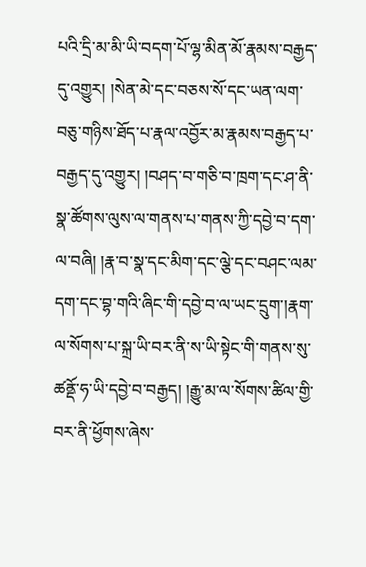པའི་དྲི་མ་མི་ཡི་བདག་པོ་ལྷ་མིན་མོ་རྣམས་བརྒྱད་དུ་འགྱུར། །སེན་མེ་དང་བཅས་སོ་དང་ཡན་ལག་བཅུ་གཉིས་ཐོད་པ་རྣལ་འབྱོར་མ་རྣམས་བརྒྱད་པ་བརྒྱད་དུ་འགྱུར། །བཤད་བ་གཅི་བ་ཁྲག་དང་ཤ་ནི་སྣ་ཚོགས་ལུས་ལ་གནས་པ་གནས་ཀྱི་དབྱེ་བ་དག་ལ་བཞི། །རྣ་བ་སྣ་དང་མིག་དང་ལྕེ་དང་བཤང་ལམ་དག་དང་བྷ་གའི་ཞིང་གི་དབྱེ་བ་ལ་ཡང་དྲུག་།རྣག་ལ་སོགས་པ་སྐྲ་ཡི་བར་ནི་ས་ཡི་སྟེང་གི་གནས་སུ་ཚནྡོ་ཧ་ཡི་དབྱེ་བ་བརྒྱད། །རྒྱུ་མ་ལ་སོགས་ཚིལ་གྱི་བར་ནི་ཕྱོགས་ཞེས་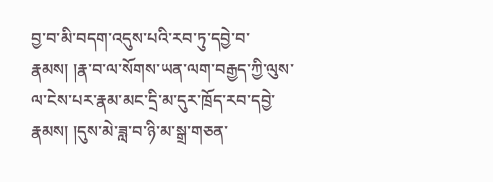བྱ་བ་མི་བདག་འདུས་པའི་རབ་ཏུ་དབྱེ་བ་རྣམས། །རྣ་བ་ལ་སོགས་ཡན་ལག་བརྒྱད་ཀྱི་ལུས་ལ་ངེས་པར་རྣམ་མང་དྲི་མ་དུར་ཁྲོད་རབ་དབྱེ་རྣམས། །དུས་མེ་ཟླ་བ་ཉི་མ་སྒྲ་གཅན་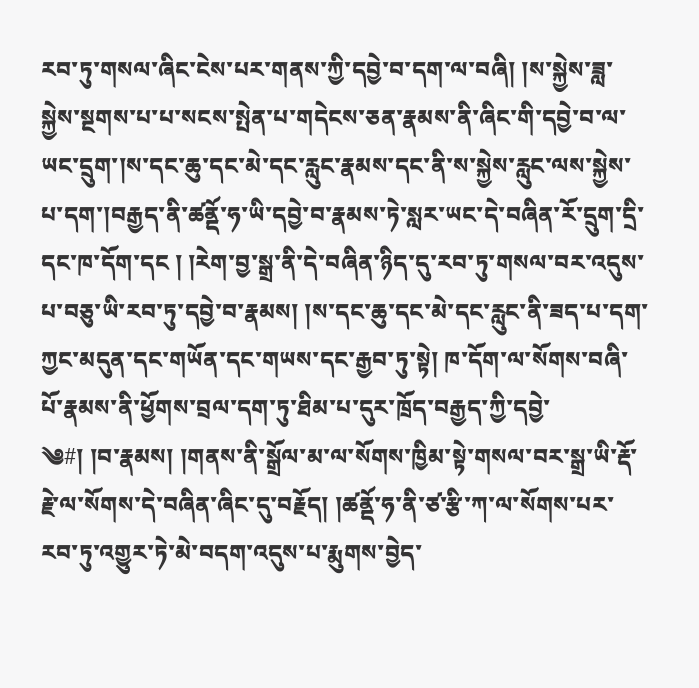རབ་ཏུ་གསལ་ཞིང་ངེས་པར་གནས་ཀྱི་དབྱེ་བ་དག་ལ་བཞི། །ས་སྐྱེས་ཟླ་སྐྱེས་སྔགས་པ་པ་སངས་སྤེན་པ་གདེངས་ཅན་རྣམས་ནི་ཞིང་གི་དབྱེ་བ་ལ་ཡང་དྲུག་།ས་དང་ཆུ་དང་མེ་དང་རླུང་རྣམས་དང་ནི་ས་སྐྱེས་རླུང་ལས་སྐྱེས་པ་དག་།བརྒྱད་ནི་ཚནྡོ་ཧ་ཡི་དབྱེ་བ་རྣམས་ཏེ་སླར་ཡང་དེ་བཞིན་རོ་དྲུག་དྲི་དང་ཁ་དོག་དང ། །རེག་བྱ་སྒྲ་ནི་དེ་བཞིན་ཉིད་དུ་རབ་ཏུ་གསལ་བར་འདུས་པ་བཅུ་ཡི་རབ་ཏུ་དབྱེ་བ་རྣམས། །ས་དང་ཆུ་དང་མེ་དང་རླུང་ནི་ཟད་པ་དག་ཀྱང་མདུན་དང་གཡོན་དང་གཡས་དང་རྒྱབ་ཏུ་སྟེ། ཁ་དོག་ལ་སོགས་བཞི་པོ་རྣམས་ནི་ཕྱོགས་བྲལ་དག་ཏུ་ཐིམ་པ་དུར་ཁྲོད་བརྒྱད་ཀྱི་དབྱེ་
༄#། །བ་རྣམས། །གནས་ནི་སྒྲོལ་མ་ལ་སོགས་ཁྱིམ་སྟེ་གསལ་བར་སྒྲ་ཡི་རྡོ་རྗེ་ལ་སོགས་དེ་བཞིན་ཞིང་དུ་བརྗོད། །ཚནྡོ་ཧ་ནི་ཙ་རྩི་ཀ་ལ་སོགས་པར་རབ་ཏུ་འགྱུར་ཏེ་མེ་བདག་འདུས་པ་རྨུགས་བྱེད་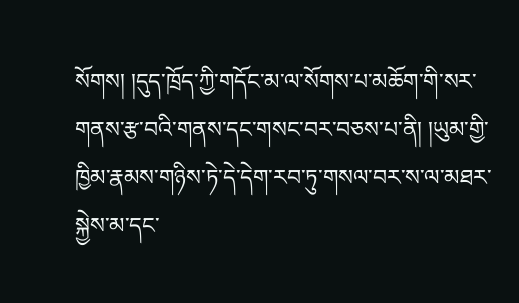སོགས། །དུད་ཁྲོད་ཀྱི་གདོང་མ་ལ་སོགས་པ་མཆོག་གི་སར་གནས་རྩ་བའི་གནས་དང་གསང་བར་བཅས་པ་ནི། །ཡུམ་གྱི་ཁྱིམ་རྣམས་གཉིས་ཏེ་དེ་དེག་རབ་ཏུ་གསལ་བར་ས་ལ་མཐར་སྐྱེས་མ་དང་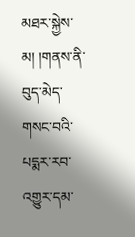མཐར་སྐྱེས་མ། །གནས་ནི་བུད་མེད་གསང་བའི་པདྨར་རབ་འགྱུར་དམ་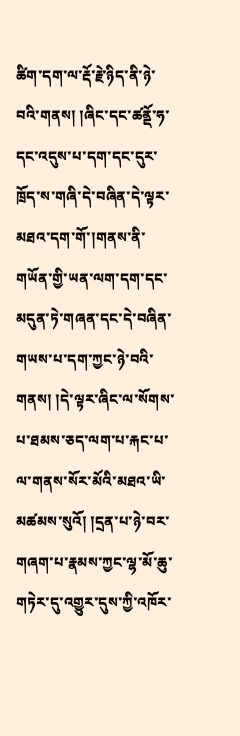ཚིག་དག་ལ་རྡོ་རྗེ་ཉིད་ནི་ཉེ་བའི་གནས། །ཞིང་དང་ཚནྡོ་ཧ་དང་འདུས་པ་དག་དང་དུར་ཁྲོད་ས་གཞི་དེ་བཞིན་དེ་ལྟར་མཐའ་དག་གོ་།གནས་ནི་གཡོན་གྱི་ཡན་ལག་དག་དང་མདུན་ཏེ་གཞན་དང་དེ་བཞིན་གཡས་པ་དག་ཀྱང་ཉེ་བའི་གནས། །དེ་ལྟར་ཞིང་ལ་སོགས་པ་ཐམས་ཅད་ལག་པ་རྐང་པ་ལ་གནས་སོར་མོའི་མཐའ་ཡི་མཚམས་སུའོ། །དྲན་པ་ཉེ་བར་གཞག་པ་རྣམས་ཀྱང་ལྷ་མོ་ཆུ་གཏེར་དུ་འགྱུར་དུས་ཀྱི་འཁོར་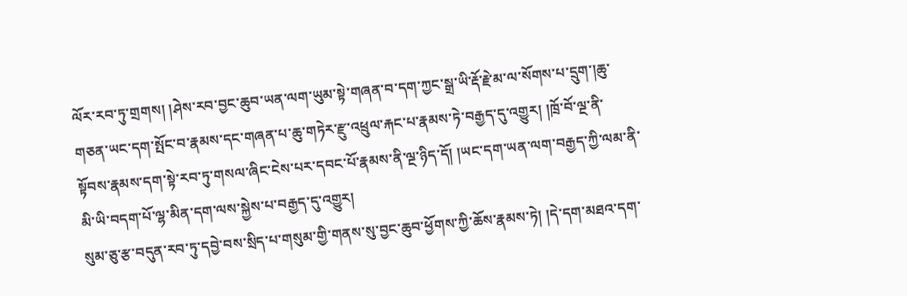ལོར་རབ་ཏུ་གྲགས། །ཤེས་རབ་བྱང་ཆུབ་ཡན་ལག་ཡུམ་སྟེ་གཞན་བ་དག་ཀྱང་སྒྲ་ཡི་རྡོ་རྗེ་མ་ལ་སོགས་པ་དྲུག་།ཆུ་གཅན་ཡང་དག་སྤོང་བ་རྣམས་དང་གཞན་པ་ཆུ་གཏེར་རྫུ་འཕྲུལ་རྐང་པ་རྣམས་ཏེ་བརྒྱད་དུ་འགྱུར། །ཁྲོ་བོ་ལྔ་ནི་སྟོབས་རྣམས་དག་སྟེ་རབ་ཏུ་གསལ་ཞིང་ངེས་པར་དབང་པོ་རྣམས་ནི་ལྔ་ཉིད་དོ། །ཡང་དག་ཡན་ལག་བརྒྱད་ཀྱི་ལམ་ནི་མི་ཡི་བདག་པོ་ལྷ་མིན་དག་ལས་སྐྱེས་པ་བརྒྱད་དུ་འགྱུར།
སུམ་ཅུ་རྩ་བདུན་རབ་ཏུ་དབྱེ་བས་སྲིད་པ་གསུམ་གྱི་གནས་སུ་བྱང་ཆུབ་ཕྱོགས་ཀྱི་ཆོས་རྣམས་ཏེ། །དེ་དག་མཐའ་དག་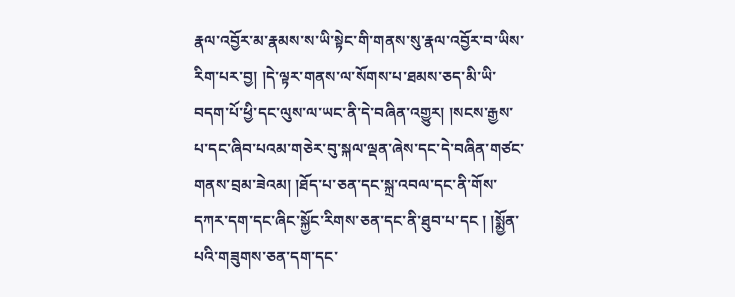རྣལ་འབྱོར་མ་རྣམས་ས་ཡི་སྟེང་གི་གནས་སུ་རྣལ་འབྱོར་བ་ཡིས་རིག་པར་བྱ། །དེ་ལྟར་གནས་ལ་སོགས་པ་ཐམས་ཅད་མི་ཡི་བདག་པོ་ཕྱི་དང་ལུས་ལ་ཡང་ནི་དེ་བཞིན་འགྱུར། །སངས་རྒྱས་པ་དང་ཞིབ་པའམ་གཅེར་བུ་སྐལ་ལྡན་ཞེས་དང་དེ་བཞིན་གཙང་གནས་བྲམ་ཟེའམ། །ཐོད་པ་ཅན་དང་སྐྲ་འབལ་དང་ནི་གོས་དཀར་དག་དང་ཞིང་སྐྱོང་རིགས་ཅན་དང་ནི་ཐུབ་པ་དང ། །སྨྱོན་པའི་གཟུགས་ཅན་དག་དང་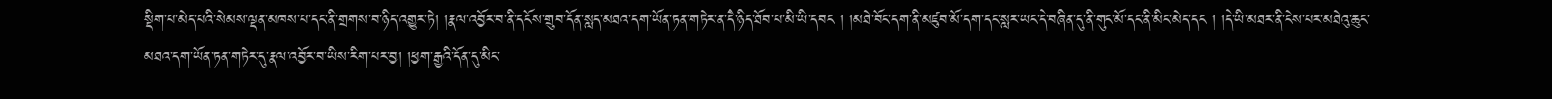སྡིག་པ་མེད་པའི་སེམས་ལྡན་མཁས་པ་དང་ནི་གྲགས་བ་ཉིད་འགྱུར་ཏེ། །རྣལ་འབྱོར་བ་ནི་དངོས་གྲུབ་དོན་སླད་མཐའ་དག་ཡོན་ཏན་གཏེར་ན་དཻ་ཉིད་ཐོབ་པ་མི་ཡི་དབང ། །མཐེ་བོང་དག་ནི་མཛུབ་མོ་དག་དང་སླར་ཡང་དེ་བཞིན་དུ་ནི་གུང་མོ་དང་ནི་མིང་མེད་དང ། །དེ་ཡི་མཐར་ནི་ངེས་པར་མཐེའུ་ཆུང་མཐའ་དག་ཡོན་ཏན་གཏེར་དུ་རྣལ་འབྱོར་བ་ཡིས་རིག་པར་བྱ། །ཕྱག་རྒྱའི་དོན་དུ་མིང་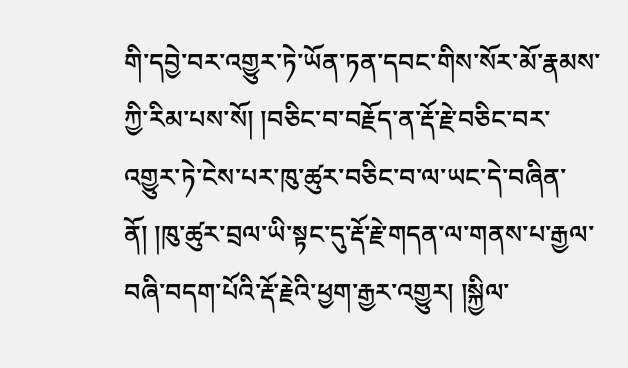གི་དབྱེ་བར་འགྱུར་ཏེ་ཡོན་ཏན་དབང་གིས་སོར་མོ་རྣམས་ཀྱི་རིམ་པས་སོ། །བཅིང་བ་བརྗོད་ན་རྡོ་རྗེ་བཅིང་བར་འགྱུར་ཏེ་ངེས་པར་ཁུ་ཚུར་བཅིང་བ་ལ་ཡང་དེ་བཞིན་ནོ། །ཁུ་ཚུར་བྲལ་ཡི་སྟང་དུ་རྡོ་རྗེ་གདན་ལ་གནས་པ་རྒྱལ་བཞི་བདག་པོའི་རྡོ་རྗེའི་ཕྱག་རྒྱར་འགྱུར། །སྐྱིལ་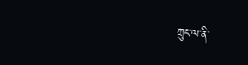ཀྲུང་ལ་ནི་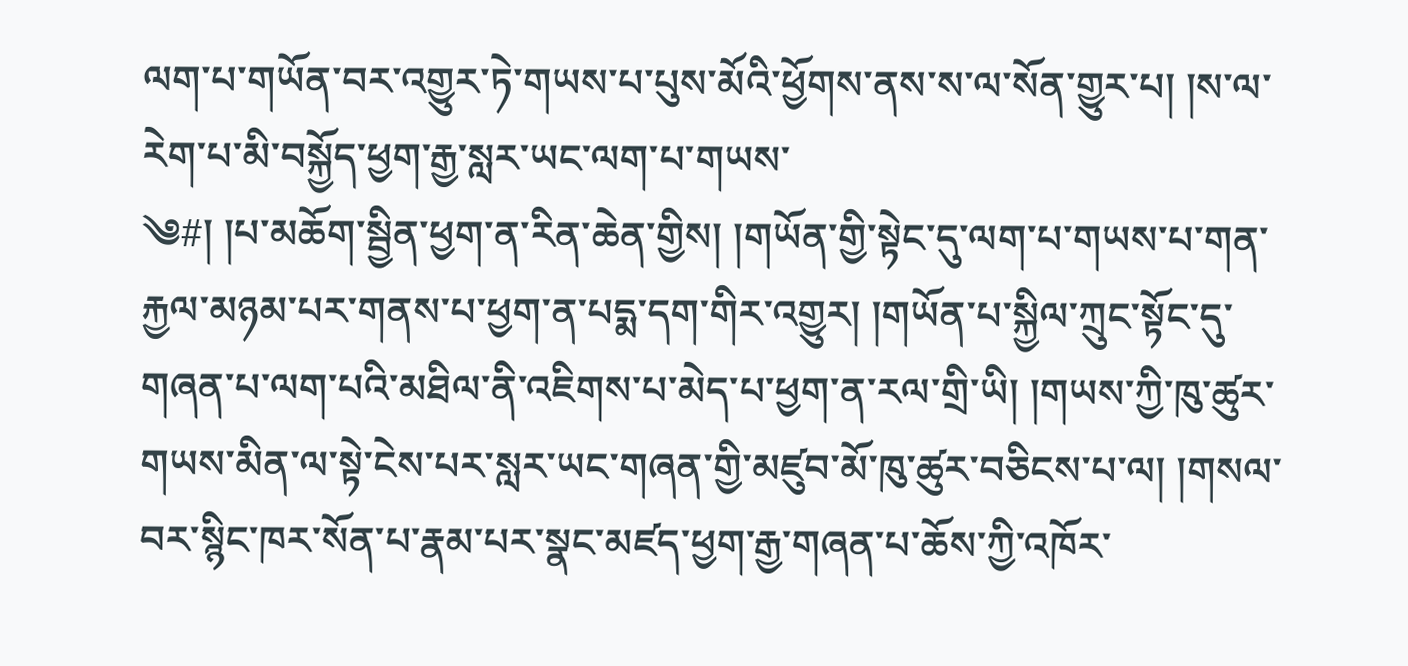ལག་པ་གཡོན་བར་འགྱུར་ཏེ་གཡས་པ་པུས་མོའི་ཕྱོགས་ནས་ས་ལ་སོན་གྱུར་པ། །ས་ལ་རེག་པ་མི་བསྐྱོད་ཕྱག་རྒྱ་སླར་ཡང་ལག་པ་གཡས་
༄#། །པ་མཆོག་སྦྱིན་ཕྱག་ན་རིན་ཆེན་གྱིས། །གཡོན་གྱི་སྟེང་དུ་ལག་པ་གཡས་པ་གན་རྐྱལ་མཉམ་པར་གནས་པ་ཕྱག་ན་པདྨ་དག་གིར་འགྱུར། །གཡོན་པ་སྐྱིལ་ཀྲུང་སྟོང་དུ་གཞན་པ་ལག་པའི་མཐིལ་ནི་འཇིགས་པ་མེད་པ་ཕྱག་ན་རལ་གྲི་ཡི། །གཡས་ཀྱི་ཁུ་ཚུར་གཡས་མིན་ལ་སྟེ་ངེས་པར་སླར་ཡང་གཞན་གྱི་མཛུབ་མོ་ཁུ་ཚུར་བཅིངས་པ་ལ། །གསལ་བར་སྙིང་ཁར་སོན་པ་རྣམ་པར་སྣང་མཛད་ཕྱག་རྒྱ་གཞན་པ་ཆོས་ཀྱི་འཁོར་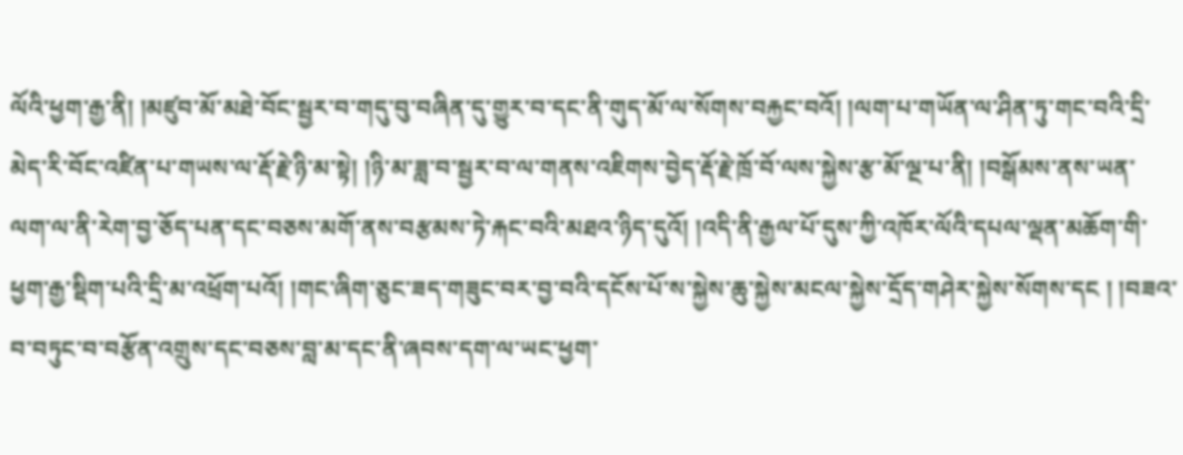ལོའི་ཕྱག་རྒྱ་ནི། །མཛུབ་མོ་མཐེ་བོང་སྦྱར་བ་གདུ་བུ་བཞིན་དུ་གྱུར་བ་དང་ནི་གུད་མོ་ལ་སོགས་བརྐྱང་བའོ། །ལག་པ་གཡོན་ལ་ཤིན་ཏུ་གང་བའི་དྲི་མེད་རི་བོང་འཛིན་པ་གཡས་ལ་རྡོ་རྗེ་ཉི་མ་སྟེ། །ཉི་མ་ཟླ་བ་སྦྱར་བ་ལ་གནས་འཇིགས་བྱེད་རྡོ་རྗེ་ཁྲོ་བོ་ལས་སྐྱེས་རྩ་མོ་ལྔ་པ་ནི། །བསྒོམས་ནས་ཡན་ལག་ལ་ནི་རེག་བྱ་ཅོད་པན་དང་བཅས་མགོ་ནས་བརྩམས་ཏེ་རྐང་བའི་མཐའ་ཉིད་དུའོ། །འདི་ནི་རྒྱལ་པོ་དུས་ཀྱི་འཁོར་ལོའི་དཔལ་ལྡན་མཆོག་གི་ཕྱག་རྒྱ་སྡིག་པའི་དྲི་མ་འཕྲོག་པའོ། །གང་ཞིག་ཅུང་ཟད་གཟུང་བར་བྱ་བའི་དངོས་པོ་ས་སྐྱེས་ཆུ་སྐྱེས་མངལ་སྐྱེས་དྲོད་གཤེར་སྐྱེས་སོགས་དང ། །བཟའ་བ་བཏུང་བ་བརྩོན་འགྲུས་དང་བཅས་བླ་མ་དང་ནི་ཞབས་དག་ལ་ཡང་ཕྱག་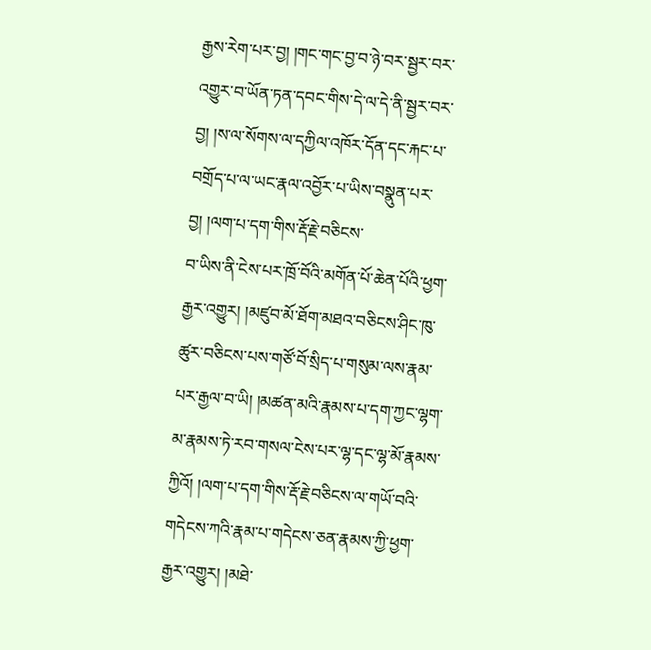རྒྱས་རེག་པར་བྱ། །གང་གང་བྱ་བ་ཉེ་བར་སྦྱར་བར་འགྱུར་བ་ཡོན་ཏན་དབང་གིས་དེ་ལ་དེ་ནི་སྦྱར་བར་བྱ། །ས་ལ་སོགས་ལ་དཀྱིལ་འཁོར་དོན་དང་རྐང་པ་བགྲོད་པ་ལ་ཡང་རྣལ་འབྱོར་པ་ཡིས་བསྣུན་པར་བྱ། །ལག་པ་དག་གིས་རྡོ་རྗེ་བཅིངས་
བ་ཡིས་ནི་ངེས་པར་ཁྲོ་བོའི་མགོན་པོ་ཆེན་པོའི་ཕྱག་རྒྱར་འགྱུར། །མཛུབ་མོ་ཐོག་མཐའ་བཅིངས་ཤིང་ཁུ་ཚུར་བཅིངས་པས་གཙོ་བོ་སྲིད་པ་གསུམ་ལས་རྣམ་པར་རྒྱལ་བ་ཡི། །མཚན་མའི་རྣམས་པ་དག་ཀྱང་ལྷག་མ་རྣམས་ཏེ་རབ་གསལ་ངེས་པར་ལྷ་དང་ལྷ་མོ་རྣམས་ཀྱིའོ། །ལག་པ་དག་གིས་རྡོ་རྗེ་བཅིངས་ལ་གཡོ་བའི་གདེངས་ཀའི་རྣམ་པ་གདེངས་ཅན་རྣམས་ཀྱི་ཕྱག་རྒྱར་འགྱུར། །མཐེ་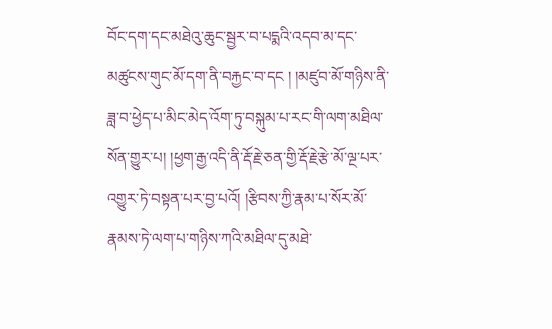བོང་དག་དང་མཐེའུ་ཆུང་སྦྱར་བ་པདྨའི་འདབ་མ་དང་མཚུངས་གུང་མོ་དག་ནི་བརྐྱང་བ་དང ། །མཛུབ་མོ་གཉིས་ནི་ཟླ་བ་ཕྱེད་པ་མིང་མེད་འོག་ཏུ་བསྐུམ་པ་རང་གི་ལག་མཐིལ་སོན་གྱུར་པ། །ཕྱག་རྒྱ་འདི་ནི་རྡོ་རྗེ་ཅན་གྱི་རྡོ་རྗེ་རྩེ་མོ་ལྔ་པར་འགྱུར་ཏེ་བསྟན་པར་བྱ་པའོ། །རྩིབས་ཀྱི་རྣམ་པ་སོར་མོ་རྣམས་ཏེ་ལག་པ་གཉིས་ཀའི་མཐིལ་དུ་མཐེ་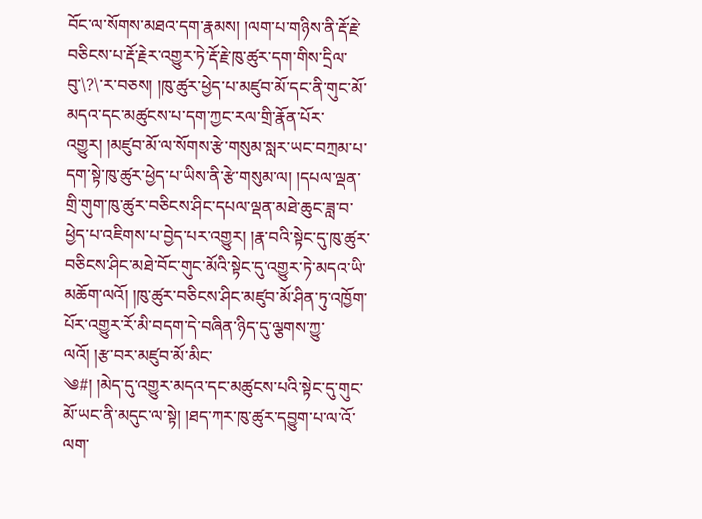བོང་ལ་སོགས་མཐའ་དག་རྣམས། །ལག་པ་གཉིས་ནི་རྡོ་རྗེ་བཅིངས་པ་རྡོ་རྗེར་འགྱུར་ཏེ་རྡོ་རྗེ་ཁུ་ཚུར་དག་གིས་དྲིལ་བུ་\?\་ར་བཅས། །ཁུ་ཚུར་ཕྱེད་པ་མཛུབ་མོ་དང་ནི་གུང་མོ་མདའ་དང་མཚུངས་པ་དག་ཀྱང་རལ་གྲི་རྣོན་པོར་འགྱུར། །མཛུབ་མོ་ལ་སོགས་རྩེ་གསུམ་སླར་ཡང་བཀྲམ་པ་དག་སྟེ་ཁུ་ཚུར་ཕྱེད་པ་ཡིས་ནི་རྩེ་གསུམ་ལ། །དཔལ་ལྡན་གྲི་གུག་ཁུ་ཚུར་བཅིངས་ཤིང་དཔལ་ལྡན་མཐེ་ཆུང་ཟླ་བ་ཕྱེད་པ་འཇིགས་པ་བྱེད་པར་འགྱུར། །རྣ་བའི་སྟེང་དུ་ཁུ་ཚུར་བཅིངས་ཤིང་མཐེ་བོང་གུང་མོའི་སྟེང་དུ་འགྱུར་ཏེ་མདའ་ཡི་མཆོག་ལའོ། །ཁུ་ཚུར་བཅིངས་ཤིང་མཛུབ་མོ་ཤིན་ཏུ་འཁྱོག་པོར་འགྱུར་རོ་མི་བདག་དེ་བཞིན་ཉིད་དུ་ལྕགས་ཀྱུ་ལའོ། །རྩ་བར་མཛུབ་མོ་མིང་
༄#། །མེད་དུ་འགྱུར་མདའ་དང་མཚུངས་པའི་སྟེང་དུ་གུང་མོ་ཡང་ནི་མདུང་ལ་སྟེ། །ཐད་ཀར་ཁུ་ཚུར་དབྱུག་པ་ལ་འོ་ལག་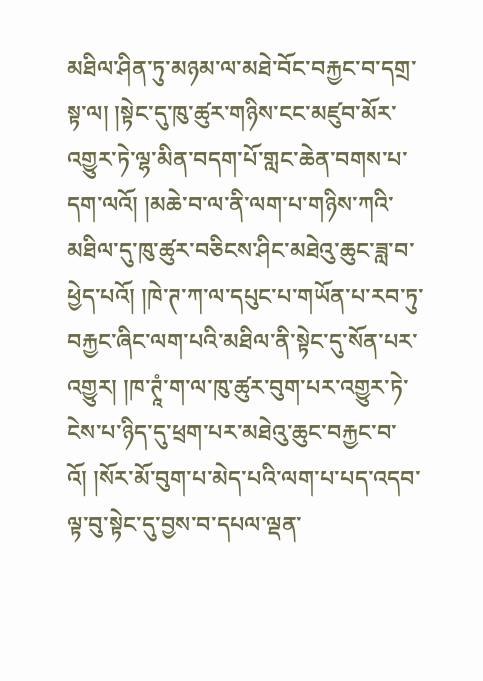མཐིལ་ཤིན་ཏུ་མཉམ་ལ་མཐེ་བོང་བརྐྱང་བ་དགྲ་སྟ་ལ། །སྟེང་དུ་ཁུ་ཚུར་གཉིས་ངང་མཛུབ་མོར་འགྱུར་ཏེ་ལྷ་མིན་བདག་པོ་གླང་ཆེན་བགས་པ་དག་ལའོ། །མཆེ་བ་ལ་ནི་ལག་པ་གཉིས་ཀའི་མཐིལ་དུ་ཁུ་ཚུར་བཅིངས་ཤིང་མཐེའུ་ཆུང་ཟླ་བ་ཕྱེད་པའོ། །ཁེ་ཊ་ཀ་ལ་དཔུང་པ་གཡོན་པ་རབ་ཏུ་བརྐྱང་ཞིང་ལག་པའི་མཐིལ་ནི་སྟེང་དུ་སོན་པར་འགྱུར། །ཁ་ཊཱཾ་ག་ལ་ཁུ་ཚུར་བུག་པར་འགྱུར་ཏེ་ངེས་པ་ཉིད་དུ་ཕྲག་པར་མཐེའུ་ཆུང་བརྐྱང་བ་འོ། །སོར་མོ་བུག་པ་མེད་པའི་ལག་པ་པད་འདབ་ལྟ་བུ་སྟེང་དུ་བྱས་བ་དཔལ་ལྡན་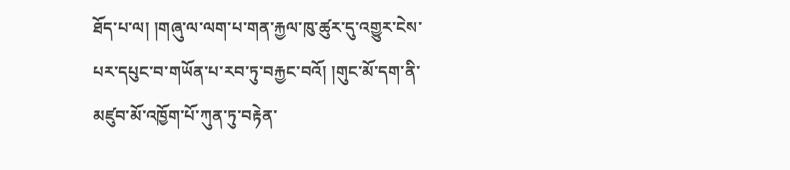ཐོད་པ་ལ། །གཞུ་ལ་ལག་པ་གན་རྐྱལ་ཁུ་ཚུར་དུ་འགྱུར་ངེས་པར་དཔུང་བ་གཡོན་པ་རབ་ཏུ་བརྐྱང་བའོ། །གུང་མོ་དག་ནི་མཛུབ་མོ་འཁྱོག་པོ་ཀུན་ཏུ་བརྟེན་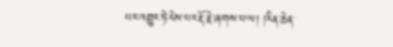པར་འགྱུར་ཏེ་ངེས་པར་རྡོ་རྗེ་ཞགས་པ་ལ། །རིན་ཆེན་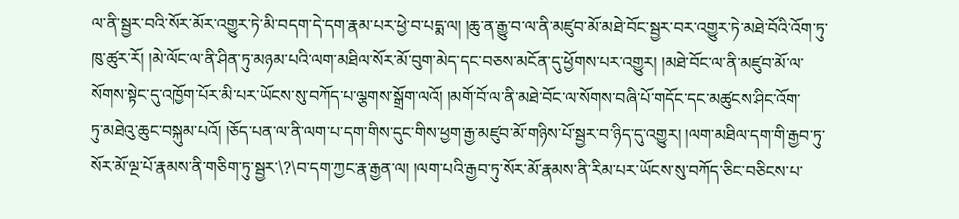ལ་ནི་སྦྱར་བའི་སོར་མོར་འགྱུར་ཏེ་མི་བདག་དེ་དག་རྣམ་པར་ཕྱེ་བ་པདྨ་ལ། །ཆུ་ན་རྒྱུ་བ་ལ་ནི་མཛུབ་མོ་མཐེ་བོང་སྦྱར་བར་འགྱུར་ཏེ་མཐེ་བོའི་འོག་ཏུ་ཁུ་ཚུར་རོ། །མེ་ལོང་ལ་ནི་ཤིན་ཏུ་མཉམ་པའི་ལག་མཐིལ་སོར་མོ་བུག་མེད་དང་བཅས་མངོན་དུ་ཕྱོགས་པར་འགྱུར། །མཐེ་བོང་ལ་ནི་མཛུབ་མོ་ལ་སོགས་སྟེང་དུ་འཁྱོག་པོར་མི་པར་ཡོངས་སུ་བཀོད་པ་ལྕགས་སྒྲོག་ལའོ། །མགོ་བོ་ལ་ནི་མཐེ་བོང་ལ་སོགས་བཞི་པོ་གདོང་དང་མཚུངས་ཤིང་འོག་
ཏུ་མཐེའུ་ཆུང་བསྐུམ་པའོ། །ཅོད་པན་ལ་ནི་ལག་པ་དག་གིས་དུང་གིས་ཕྱག་རྒྱ་མཛུབ་མོ་གཉིས་པོ་སྦྱར་བ་ཉིད་དུ་འགྱུར། །ལག་མཐིལ་དག་གི་རྒྱབ་ཏུ་སོར་མོ་ལྔ་པོ་རྣམས་ནི་གཅིག་ཏུ་སྦྱར་\?\བ་དག་ཀྱང་རྣ་རྒྱན་ལ། །ལག་པའི་རྒྱབ་ཏུ་སོར་མོ་རྣམས་ནི་རིམ་པར་ཡོངས་སུ་བཀོད་ཅིང་བཅིངས་པ་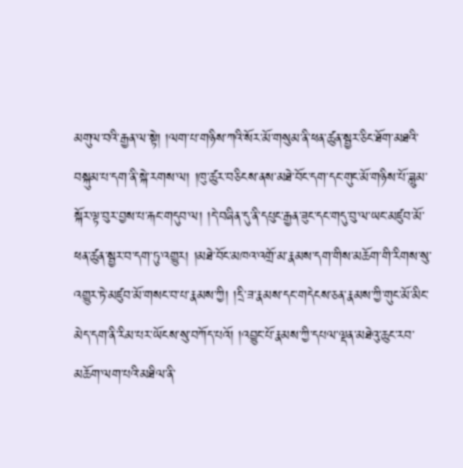མགུལ་བའི་རྒྱན་ལ་སྟེ། །ལག་པ་གཉིས་ཀའི་སོར་མོ་གསུམ་ནི་ཕན་ཚུན་སྦྱར་ཅིང་ཐོག་མཐའི་བསྐུམ་པ་དག་ནི་སྐེ་རགས་ལ། །ཁུ་ཚུར་བཅིངས་ནས་མཐེ་བོང་དག་དང་གུང་མོ་གཉིས་པོ་ཟླུམ་སྐོར་ལྟ་བུར་བྱས་པ་རྐང་གདུབ་ལ། །དེ་བཞིན་དུ་ནི་དཔུང་རྒྱན་ཟུང་དང་གདུ་བུ་ལ་ཡང་མཛུབ་མོ་ཕན་ཚུན་སྦྱར་བ་དག་ཏུ་འགྱུར། །མཐེ་བོང་མཁའ་འགྲོ་མ་རྣམས་དག་གིས་མཆོག་གི་རིགས་སུ་འགྱུར་ཏེ་མཛུབ་མོ་གསང་བ་པ་རྣམས་ཀྱི། །དྲི་ཟ་རྣམས་དང་གདེངས་ཅན་རྣམས་ཀྱི་གུང་མོ་མིང་མེད་དག་ནི་རིམ་པར་ཡོངས་སུ་བཀོད་པའོ། །འབྱུང་པོ་རྣམས་ཀྱི་དཔལ་ལྡན་མཐེའུ་ཆུང་རབ་མཆོག་ལག་པའི་མཐིལ་ནི་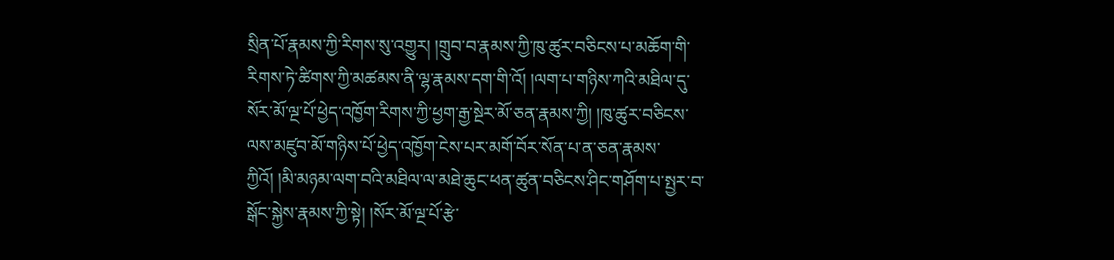སྲིན་པོ་རྣམས་ཀྱི་རིགས་སུ་འགྱུར། །གྲུབ་བ་རྣམས་ཀྱི་ཁུ་ཚུར་བཅིངས་པ་མཆོག་གི་རིགས་ཏེ་ཚིགས་ཀྱི་མཚམས་ནི་ལྷ་རྣམས་དག་གི་འོ། །ལག་པ་གཉིས་ཀའི་མཐིལ་དུ་སོར་མོ་ལྔ་པོ་ཕྱེད་འཁྱོག་རིགས་ཀྱི་ཕྱག་རྒྱ་སྔེར་མོ་ཅན་རྣམས་ཀྱི། །ཁུ་ཚུར་བཅིངས་ལས་མཛུབ་མོ་གཉིས་པོ་ཕྱེད་འཁྱོག་ངེས་པར་མགོ་བོར་སོན་པ་ན་ཅན་རྣམས་ཀྱིའོ། །མི་མཉམ་ལག་བའི་མཐིལ་ལ་མཐེ་ཆུང་ཕན་ཚུན་བཅིངས་ཤིང་གཤོག་པ་སྤྱར་བ་སྒོང་སྐྱེས་རྣམས་ཀྱི་སྟེ། །སོར་མོ་ལྔ་པོ་རྩེ་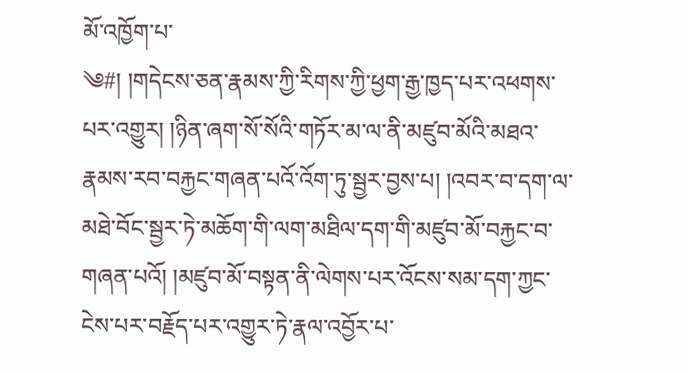མོ་འཁྱོག་པ་
༄#། །གདེངས་ཅན་རྣམས་ཀྱི་རིགས་ཀྱི་ཕྱག་རྒྱ་ཁྱད་པར་འཕགས་པར་འགྱུར། །ཉིན་ཞག་སོ་སོའི་གཏོར་མ་ལ་ནི་མཛུབ་མོའི་མཐའ་རྣམས་རབ་བརྐྱང་གཞན་པའོ་འོག་ཏུ་སྦྱར་བྱས་པ། །འབར་བ་དག་ལ་མཐེ་བོང་སྦྱར་ཏེ་མཆོག་གི་ལག་མཐིལ་དག་གི་མཛུབ་མོ་བརྐྱང་བ་གཞན་པའོ། །མཛུབ་མོ་བསྟན་ནི་ལེགས་པར་འོངས་སམ་དག་ཀྱང་ངེས་པར་བརྗོད་པར་འགྱུར་ཏེ་རྣལ་འབྱོར་པ་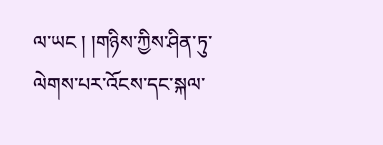ལ་ཡང ། །གཉིས་ཀྱིས་ཤིན་ཏུ་ལེགས་པར་འོངས་དང་སྐལ་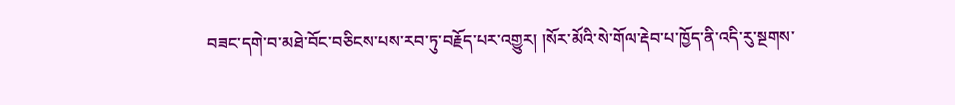བཟང་དགེ་བ་མཐེ་བོང་བཅིངས་པས་རབ་ཏུ་བརྗོད་པར་འགྱུར། །སོར་མོའི་སེ་གོལ་རྡེབ་པ་ཁྱོད་ནི་འདི་རུ་སྔགས་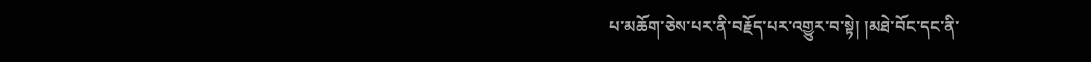པ་མཆོག་ཅེས་པར་ནི་བརྗོད་པར་འགྱུར་བ་སྟེ། །མཐེ་བོང་དང་ནི་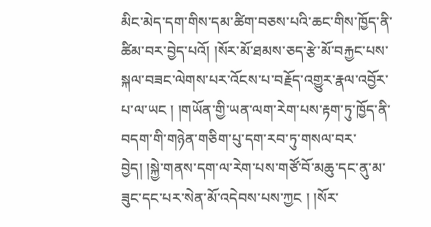མིང་མེད་དག་གིས་དམ་ཚིག་བཅས་པའི་ཆང་གིས་ཁྱོད་ནི་ཚིམ་བར་བྱེད་པའོ། །སོར་མོ་ཐམས་ཅད་རྩེ་མོ་བརྐྱང་པས་སྐལ་བཟང་ལེགས་པར་འོངས་པ་བརྗོད་འགྱུར་རྣལ་འབྱོར་པ་ལ་ཡང ། །གཡོན་གྱི་ཡན་ལག་རེག་པས་རྟག་ཏུ་ཁྱོད་ནི་བདག་གི་གཉེན་གཅིག་པུ་དག་རབ་ཏུ་གསལ་བར་བྱེད། །སྐྱེ་གནས་དག་ལ་རེག་པས་གཙོ་བོ་མཆུ་དང་ནུ་མ་ཟུང་དང་པར་སེན་མོ་འདེབས་པས་ཀྱང ། །སོར་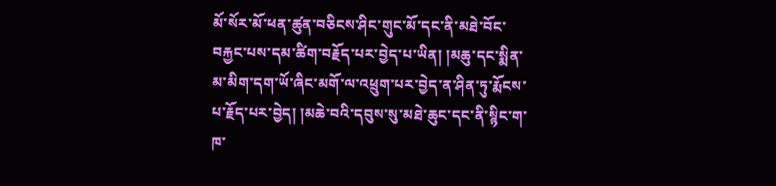མོ་སོར་མོ་ཕན་ཚུན་བཅིངས་ཤིང་གུང་མོ་དང་ནི་མཐེ་བོང་བརྐྱང་པས་དམ་ཚིག་བརྗོད་པར་བྱེད་པ་ཡིན། །མཆུ་དང་སྨིན་མ་མིག་དག་ཡོ་ཞིང་མགོ་ལ་འཕྲུག་པར་བྱེད་ན་ཤིན་ཏུ་རྨོངས་པ་རྗོད་པར་བྱེད། །མཆེ་བའི་དབུས་སུ་མཐེ་ཆུང་དང་ནི་སྙིང་ག་ཁ་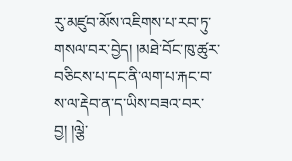རུ་མཛུབ་མོས་འཇིགས་པ་རབ་ཏུ་
གསལ་བར་བྱེད། །མཐེ་བོང་ཁུ་ཚུར་བཅིངས་པ་དང་ནི་ལག་པ་རྐང་བ་ས་ལ་རྡེབ་ན་ད་ཡིས་བཟའ་བར་བྱ། །ལྕེ་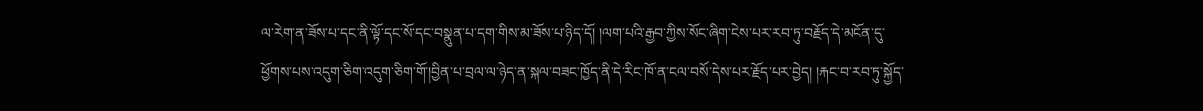ལ་རེག་ན་ཟོས་པ་དང་ནི་ལྟོ་དང་སོ་དང་བསྣུན་པ་དག་གིས་མ་ཟོས་པ་ཉིད་དོ། །ལག་པའི་རྒྱབ་ཀྱིས་སོང་ཞིག་ངེས་པར་རབ་ཏུ་བརྗོད་དེ་མངོན་དུ་ཕྱོགས་པས་འདུག་ཅིག་འདུག་ཅིག་གོ་།བྱིན་པ་བྲལ་ལ་ཉེད་ན་སྐལ་བཟང་ཁྱོད་ནི་དེ་རིང་ཁོ་ན་ངལ་བསོ་དེས་པར་རྗོད་པར་བྱེད། །རྐང་བ་རབ་ཏུ་སྐྱོད་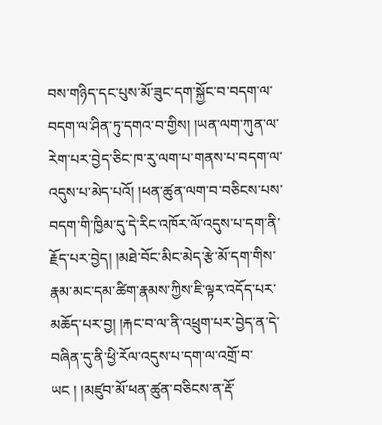བས་གཉིད་དང་པུས་མོ་ཟུང་དག་སྐྱོང་བ་བདག་ལ་བདག་ལ་ཤིན་ཏུ་དགའ་བ་གྱིས། །ཡན་ལག་ཀུན་ལ་རེག་པར་བྱེད་ཅིང་ཁ་རུ་ལག་པ་གནས་པ་བདག་ལ་འདུས་པ་མེད་པའོ། །ཕན་ཚུན་ལག་བ་བཅིངས་པས་བདག་གི་ཁྱིམ་དུ་དེ་རིང་འཁོར་ལོ་འདུས་པ་དག་ནི་རྗོད་པར་བྱེད། །མཐེ་བོང་མིང་མེད་རྩེ་མོ་དག་གིས་རྣམ་མང་དམ་ཚིག་རྣམས་ཀྱིས་ཇི་ལྟར་འདོད་པར་མཆོད་པར་བྱ། །རྐང་བ་ལ་ནི་འཕྲུག་པར་བྱེད་ན་དེ་བཞིན་དུ་ནི་ཕྱི་རོལ་འདུས་པ་དག་ལ་འགྲོ་བ་ཡང ། །མཛུབ་མོ་ཕན་ཚུན་བཅིངས་ན་རྡོ་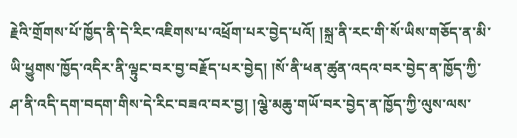རྗེའི་གྲོགས་པོ་ཁྱོད་ནི་དེ་རིང་འཇིགས་པ་འཕྲོག་པར་བྱེད་པའོ། །སྐྲ་ནི་རང་གི་སོ་ཡིས་གཅོད་ན་མི་ཡི་ཕྱུགས་ཁྱོད་འདིར་ནི་ལྟུང་བར་བྱ་བརྗོད་པར་བྱེད། །སོ་ནི་ཕན་ཚུན་འདའ་བར་བྱེད་ན་ཁྱོད་ཀྱི་ཤ་ནི་འདི་དག་བདག་གིས་དེ་རིང་བཟའ་བར་བྱ། །ལྕེ་མཆུ་གཡོ་བར་བྱེད་ན་ཁྱོད་ཀྱི་ལུས་ལས་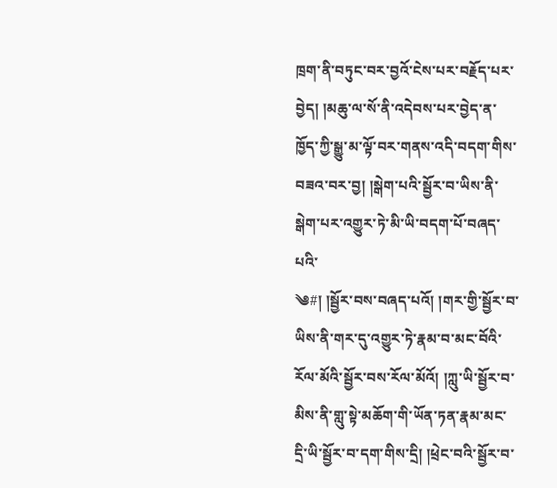ཁྲག་ནི་བཏུང་བར་བྱའོ་ངེས་པར་བརྗོད་པར་བྱེད། །མཆུ་ལ་སོ་ནི་འདེབས་པར་བྱེད་ན་ཁྱོད་ཀྱི་སྒྱུ་མ་ལྟོ་བར་གནས་འདི་བདག་གིས་བཟའ་བར་བྱ། །སྒེག་པའི་སྦྱོར་བ་ཡིས་ནི་སྒེག་པར་འགྱུར་ཏེ་མི་ཡི་བདག་པོ་བཞད་པའི་
༄#། །སྦྱོར་བས་བཞད་པའོ། །གར་གྱི་སྦྱོར་བ་ཡིས་ནི་གར་དུ་འགྱུར་ཏེ་རྣམ་བ་མང་བོའི་རོལ་མོའི་སྦྱོར་བས་རོལ་མོའོ། །ཀླུ་ཡི་སྦྱོར་བ་མིས་ནི་གླུ་སྟེ་མཆོག་གི་ཡོན་ཏན་རྣམ་མང་དྲི་ཡི་སྦྱོར་བ་དག་གིས་དྲི། །ཕྲེང་བའི་སྦྱོར་བ་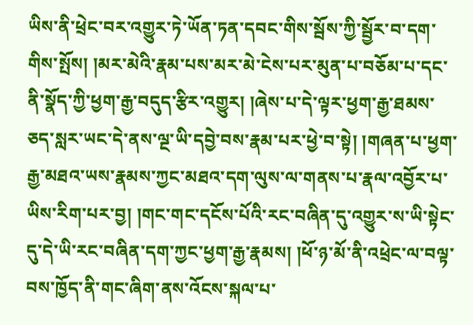ཡིས་ནི་ཕྲེང་བར་འགྱུར་ཏེ་ཡོན་ཏན་དབང་གིས་སྦོས་ཀྱི་སྦྱོར་བ་དག་གིས་སྤོས། །མར་མེའི་རྣམ་པས་མར་མེ་ངེས་པར་མུན་པ་བཅོམ་པ་དང་ནི་སྣོད་ཀྱི་ཕྱག་རྒྱ་བདུད་རྩིར་འགྱུར། །ཞེས་པ་དེ་ལྟར་ཕྱག་རྒྱ་ཐམས་ཅད་སླར་ཡང་དེ་ནས་ལྔ་ཡི་དབྱེ་བས་རྣམ་པར་ཕྱེ་བ་སྟེ། །གཞན་པ་ཕྱག་རྒྱ་མཐའ་ཡས་རྣམས་ཀྱང་མཐའ་དག་ལུས་ལ་གནས་པ་རྣལ་འབྱོར་པ་ཡིས་རིག་པར་བྱ། །གང་གང་དངོས་པོའི་རང་བཞིན་དུ་འགྱུར་ས་ཡི་སྟེང་དུ་དེ་ཡི་རང་བཞིན་དག་ཀྱང་ཕྱག་རྒྱ་རྣམས། །ཕོ་ཉ་མོ་ནི་འཕྲེང་ལ་བལྟ་བས་ཁྱོད་ནི་གང་ཞིག་ནས་འོངས་སྐལ་པ་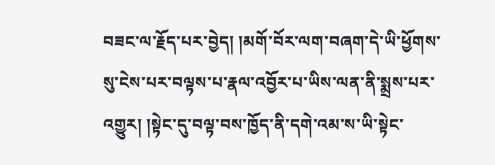བཟང་ལ་རྗོད་པར་བྱེད། །མགོ་བོར་ལག་བཞག་དེ་ཡི་ཕྱོགས་སུ་ངེས་པར་བལྟས་པ་རྣལ་འབྱོར་པ་ཡིས་ལན་ནི་སྨྲས་པར་འགྱུར། །སྟེང་དུ་བལྟ་བས་ཁྱོད་ནི་དགེ་འམ་ས་ཡི་སྟེང་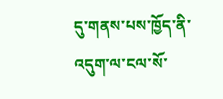དུ་གནས་པས་ཁྱོད་ནི་འདུག་ལ་ངལ་སོ་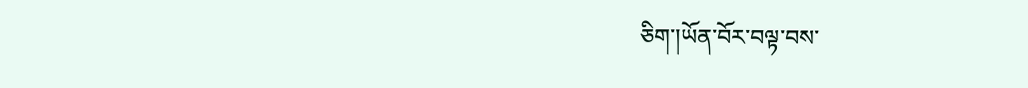ཅིག་།ཡོན་བོར་བལྟ་བས་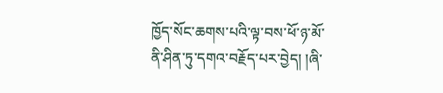ཁྱོད་སོང་ཆགས་པའི་ལྟ་བས་ཕོ་ཉ་མོ་ནི་ཤིན་ཏུ་དགའ་བརྗོད་པར་བྱེད། །ཞི་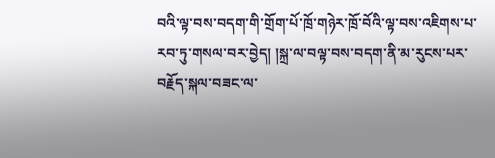བའི་ལྟ་བས་བདག་གི་གྲོག་པོ་ཁྲོ་གཉེར་ཁྲོ་བོའི་ལྟ་བས་འཇིགས་པ་རབ་ཏུ་གསལ་བར་བྱེད། །སྐྲ་ལ་བལྟ་བས་བདག་ནི་མ་རུངས་པར་བརྗོད་སྐལ་བཟང་ལ་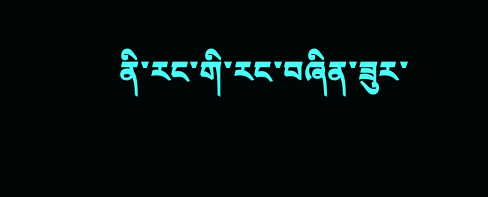ནི་རང་གི་རང་བཞིན་ཟུར་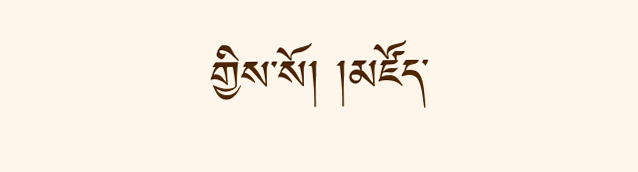གྱིས་སོ། །མཛོད་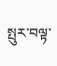སྤུར་བལྟ་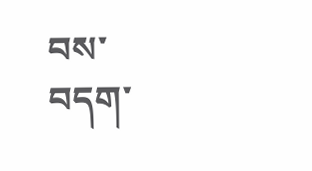བས་བདག་